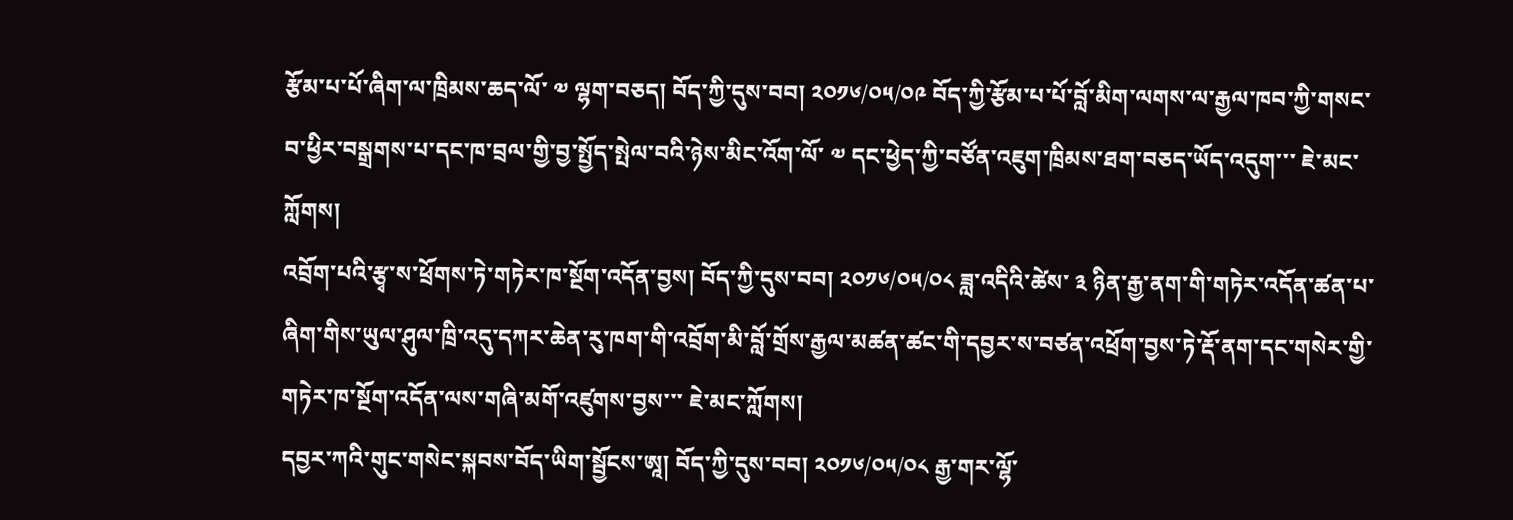རྩོམ་པ་པོ་ཞིག་ལ་ཁྲིམས་ཆད་ལོ་ ༧ ལྷག་བཅད། བོད་ཀྱི་དུས་བབ། ༢༠༡༦/༠༥/༠༩ བོད་ཀྱི་རྩོམ་པ་པོ་བློ་མིག་ལགས་ལ་རྒྱལ་ཁབ་ཀྱི་གསང་བ་ཕྱིར་བསྒྲགས་པ་དང་ཁ་བྲལ་གྱི་བྱ་སྤྱོད་སྤེལ་བའི་ཉེས་མིང་འོག་ལོ་ ༧ དང་ཕྱེད་ཀྱི་བཙོན་འཇུག་ཁྲིམས་ཐག་བཅད་ཡོད་འདུག་་་ ཇེ་མང་ཀློགས།
འབྲོག་པའི་རྩྭ་ས་ཕྲོགས་ཏེ་གཏེར་ཁ་སྔོག་འདོན་བྱས། བོད་ཀྱི་དུས་བབ། ༢༠༡༦/༠༥/༠༨ ཟླ་འདིའི་ཚེས་ ༣ ཉིན་རྒྱ་ནག་གི་གཏེར་འདོན་ཚན་པ་ཞིག་གིས་ཡུལ་ཤུལ་ཁྲི་འདུ་དཀར་ཆེན་རུ་ཁག་གི་འབྲོག་མི་བློ་གྲོས་རྒྱལ་མཚན་ཚང་གི་དབྱར་ས་བཙན་འཕྲོག་བྱས་ཏེ་རྡོ་ནག་དང་གསེར་གྱི་གཏེར་ཁ་སྔོག་འདོན་ལས་གཞི་མགོ་འཛུགས་བྱས་་་ ཇེ་མང་ཀློགས།
དབྱར་ཀའི་གུང་གསེང་སྐབས་བོད་ཡིག་སྦྱོངས་ཨཱ། བོད་ཀྱི་དུས་བབ། ༢༠༡༦/༠༥/༠༨ རྒྱ་གར་ལྷོ་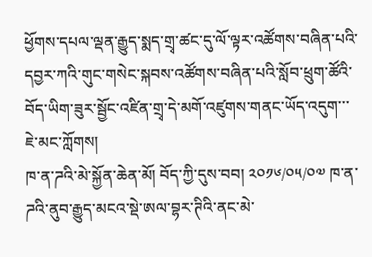ཕྱོགས་དཔལ་ལྡན་རྒྱུད་སྨད་གྲྭ་ཚང་དུ་ལོ་ལྟར་འཚོགས་བཞིན་པའི་དབྱར་ཀའི་གུང་གསེང་སྐབས་འཚོགས་བཞིན་པའི་སློབ་ཕྲུག་ཚོའི་བོད་ཡིག་ཟུར་སྦྱོང་འཛིན་གྲྭ་དེ་མགོ་འཛུགས་གནང་ཡོད་འདུག་་་ ཇེ་མང་ཀློགས།
ཁ་ན་ཌའི་མེ་སྐྱོན་ཆེན་མོ། བོད་ཀྱི་དུས་བབ། ༢༠༡༦/༠༥/༠༧ ཁ་ན་ཌའི་ནུབ་རྒྱུད་མངའ་སྡེ་ཨལ་བྷར་ཊིའི་ནང་མེ་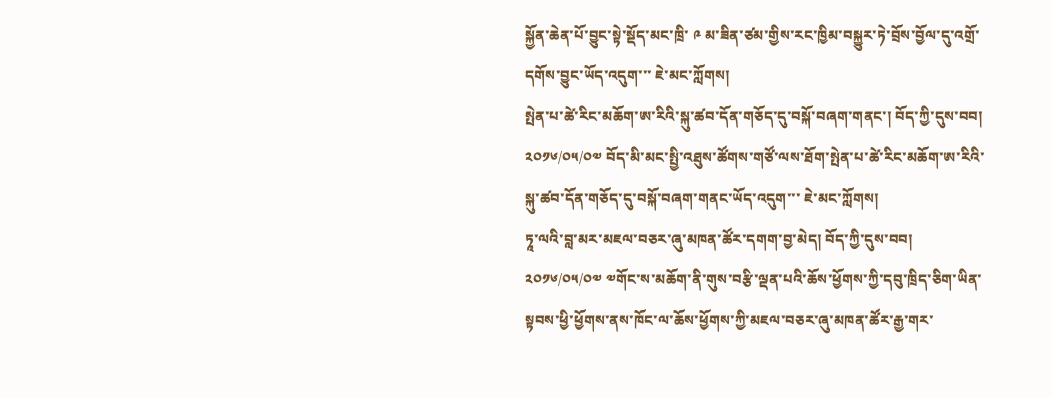སྐྱོན་ཆེན་པོ་བྱུང་སྟེ་སྡོད་མང་ཁྲི་ ༩ མ་ཟིན་ཙམ་གྱིས་རང་ཁྱིམ་བསྐྱུར་ཏེ་བྲོས་བྱོལ་དུ་འགྲོ་དགོས་བྱུང་ཡོད་འདུག་་་ ཇེ་མང་ཀློགས།
སྤེན་པ་ཚེ་རིང་མཆོག་ཨ་རིའི་སྐུ་ཚབ་དོན་གཅོད་དུ་བསྐོ་བཞག་གནང་། བོད་ཀྱི་དུས་བབ། ༢༠༡༦/༠༥/༠༧ བོད་མི་མང་སྤྱི་འཐུས་ཚོགས་གཙོ་ལས་ཐོག་སྤེན་པ་ཚེ་རིང་མཆོག་ཨ་རིའི་སྐུ་ཚབ་དོན་གཅོད་དུ་བསྐོ་བཞག་གནང་ཡོད་འདུག་་་ ཇེ་མང་ཀློགས།
ཏཱ་ལའི་བླ་མར་མཇལ་བཅར་ཞུ་མཁན་ཚོར་དགག་བྱ་མེད། བོད་ཀྱི་དུས་བབ། ༢༠༡༦/༠༥/༠༧ ༧གོང་ས་མཆོག་ནི་གུས་བརྩི་ལྡན་པའི་ཆོས་ཕྱོགས་ཀྱི་དབུ་ཁྲིད་ཅིག་ཡིན་སྟབས་ཕྱི་ཕྱོགས་ནས་ཁོང་ལ་ཆོས་ཕྱོགས་ཀྱི་མཇལ་བཅར་ཞུ་མཁན་ཚོར་རྒྱ་གར་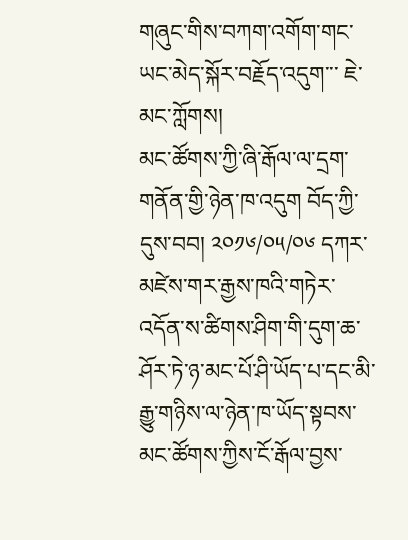གཞུང་གིས་བཀག་འགོག་གང་ཡང་མེད་སྐོར་བརྗོད་འདུག་་་ ཇེ་མང་ཀློགས།
མང་ཚོགས་ཀྱི་ཞི་རྒོལ་ལ་དྲག་གནོན་གྱི་ཉེན་ཁ་འདུག བོད་ཀྱི་དུས་བབ། ༢༠༡༦/༠༥/༠༦ དཀར་མཛེས་གར་རྒྱས་ཁའི་གཏེར་འདོན་ས་ཚིགས་ཤིག་གི་དུག་ཆ་ཤོར་ཏེ་ཉ་མང་པོ་ཤི་ཡོད་པ་དང་མི་རྒྱུ་གཉིས་ལ་ཉེན་ཁ་ཡོད་སྟབས་མང་ཚོགས་ཀྱིས་ངོ་རྒོལ་བྱས་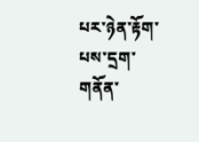པར་ཉེན་རྟོག་པས་དྲག་གནོན་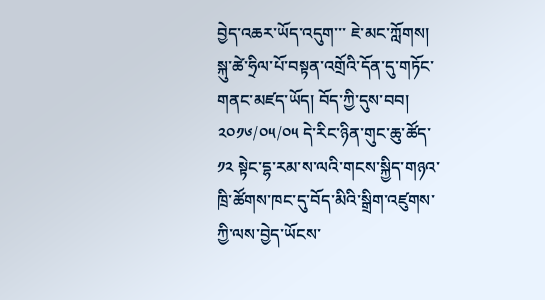བྱེད་འཆར་ཡོད་འདུག་་་ ཇེ་མང་ཀློགས།
སྐུ་ཚེ་ཧྲིལ་པོ་བསྟན་འགྲོའི་དོན་དུ་གཏོང་གནང་མཛད་ཡོད། བོད་ཀྱི་དུས་བབ། ༢༠༡༦/༠༥/༠༥ དེ་རིང་ཉིན་གུང་ཆུ་ཚོད་ ༡༢ སྟེང་དྷ་རམ་ས་ལའི་གངས་སྐྱིད་གཉའ་ཁྲི་ཚོགས་ཁང་དུ་བོད་མིའི་སྒྲིག་འཛུགས་ཀྱི་ལས་བྱེད་ཡོངས་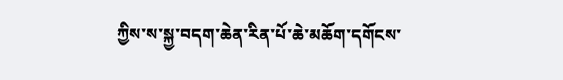ཀྱིས་ས་སྐྱ་བདག་ཆེན་རིན་པོ་ཆེ་མཆོག་དགོངས་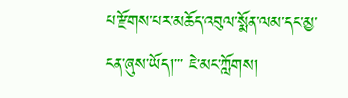པ་རྫོགས་པར་མཆོད་འབུལ་སྨོན་ལམ་དང་མྱ་ངན་ཞུས་ཡོད།་་་ ཇེ་མང་ཀློགས།